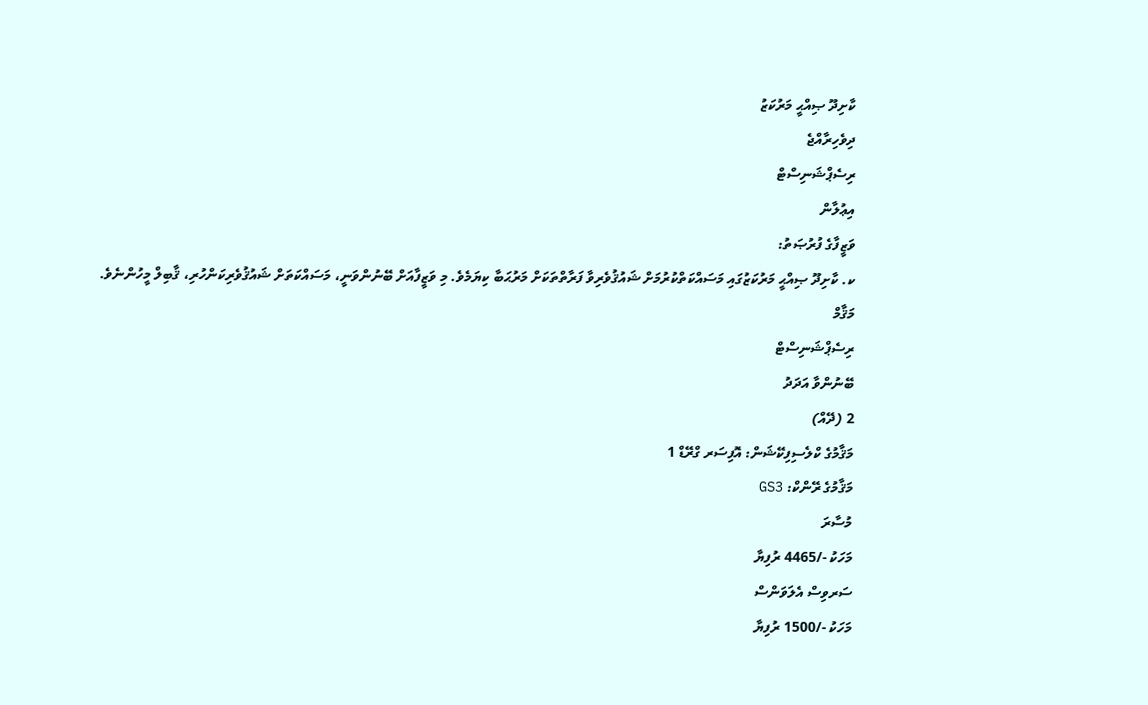ކާށިދޫ ޞިއްޙީ މަރުކަޒު
ދިވެހިރާއްޖެ
ރިސެޕްޝަނިސްޓް
އިޢުލާން
ވަޒީފާގެ ފުރުޞަތު:
ކ. ކާށިދޫ ޞިއްޙީ މަރުކަޒުގައި މަސައްކަތްކުރުމަށް ޝައުޤުވެރިވާ ފަރާތްތަކަށް މަރުޙަބާ ކިޔަމެވެ. މި ވަޒީފާއަށް ބޭނުންވަނީ، މަސައްކަތަށް ޝައުޤުވެރިކަންހުރި، ޤާބިލް މީހުންނެވެ.
މަޤާމް
ރިސެޕްޝަނިސްޓް
ބޭނުންވާ އަދަދު
2 (ދޭއް)
މަޤާމުގެ ކްލެސިފިކޭޝަން: އޮފިސަރ ގްރޭޑް 1
މަޤާމުގެ ރޭންކް: GS3
މުސާރަ
މަހަކު -/4465 ރުފިޔާ
ސަރވިސް އެލަވަންސް
މަހަކު -/1500 ރުފިޔާ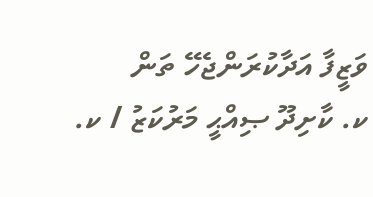ވަޒީފާ އަދާކުރަންޖެހޭ ތަން
ކ. ކާށިދޫ ޞިއްޙީ މަރުކަޒު / ކ.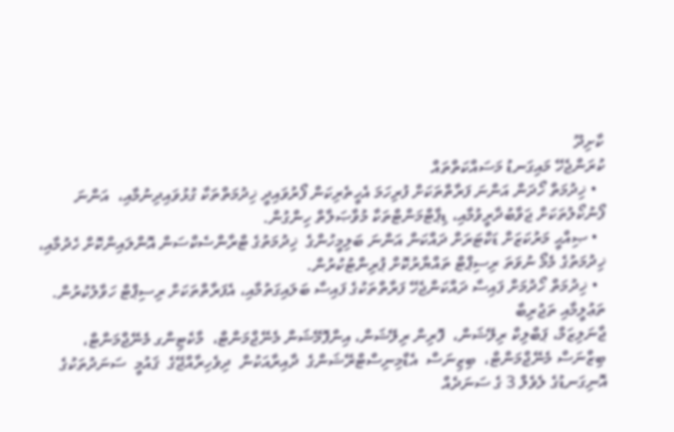ކާށިދޫ
ކުރަންޖެހޭ މައިގަނޑު މަސައްކަތްތައް
  • ޚިދުމަތް ހޯދަން އަންނަ ފަރާތްތަކަށް ފުރިހަމަ އެހީތެރިކަން ފޯރުވައިދީ ޚިދުމަތްތަކާ ގުޅުވައިދިނުމާއި،  އަންނަ ފޯނުކޯލުތަކަށް ޖަވާބުދާރީވުމާއި، ޑިޕާޓްމަންޓްތަކާ މުވާޞަލާތް ހިންގުން.
  • ޞިއްޙީ މަރުކަޒަށް ޑަކްޓަރަށް ދައްކަން އަންނަ ބަލިމީހުންގެ  ޚިދުމަތުގެ ޓްރާންސެކްސަން އޮންލައިންކޮށް ހެދުމާއި، ޚިދުމަތުގެ މެމޯ ނުވަތަ ރިސިޕްޓް ތައްޔާރުކޮށް ޕުރިންޓުކުރުން.
  • ޚިދުމަތް ހޯދުމަށް ފައިސާ ދައްކަންޖެހޭ ފަރާތްތަކުގެ ފައިސާ ބަލައިގަތުމާއި، އެފަރާތްތަކަށް ރިސިޕްޓް ހަވާލުކުރުން.
ތަޢުލީމާއި ތަޖުރިބާ
ޖާނަލިޒަމް، ޕަބްލިކް ރިލޭޝަން،  ފޮރިން ރިލޭޝަން، އިންފޮމޭޝަން މެނޭޖްމަންޓް،  މާކެޓިންގ މެނޭޖްމަންޓް، ބިޒްނަސް މެނޭޖްމަންޓް،  ބިޒިނަސް  އެޑްމިނިސްޓްރޭޝަންގެ  ދާއިރާއަކުން  ދިވެހިރާއްޖޭގެ  ޤައުމީ  ސަނަދުތަކުގެ  އޮނިގަނޑުގެ ލެވެލް 3 ގެ ސަނަދެއް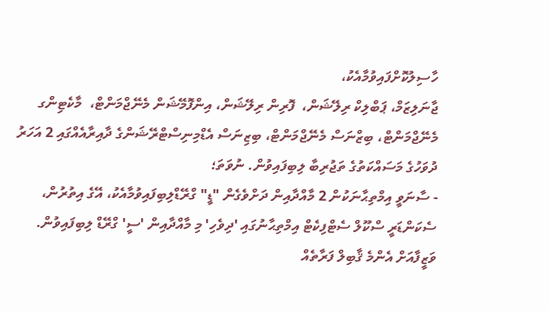ހާސިލުކޮށްފައިވުމާއެކު،
ޖާނަލިޒަމް، ޕަބްލިކް ރިލޭޝަން،  ފޮރިން ރިލޭޝަން، އިންފޮމޭޝަން މެނޭޖްމަންޓް،  މާކެޓިންގ މެނޭޖްމަންޓް، ބިޒްނަސް މެނޭޖްމަންޓް، ބިޒިނަސް އެޑްމިނިސްޓްރޭޝަންގެ ދާއިރާއެއްގައި 2 އަހަރު ދުވަހުގެ މަސައްކަތުގެ ތަޖުރިބާ ލިބިފައިވުން. ނުވަތަ؛
- ސާނަވީ އިމްތިޙާނަކުން 2 މާއްދާއިން ދަށްވެގެން "ޑީ" ގްރޭޑްލިބިފައިވުމާއެކު، އޭގެ އިތުރުން، ސެކަންޑަރީ ސްކޫލް ސެޓްފިކެޓް އިމްތިޙާނުގައި 'ދިވެހި' މި މާއްދާއިން 'ސީ' ގްރޭޑް ލިބިފައިވުން.
ވަޒީފާއަށް އެންމެ ޤާބިލް ފަރާތެއް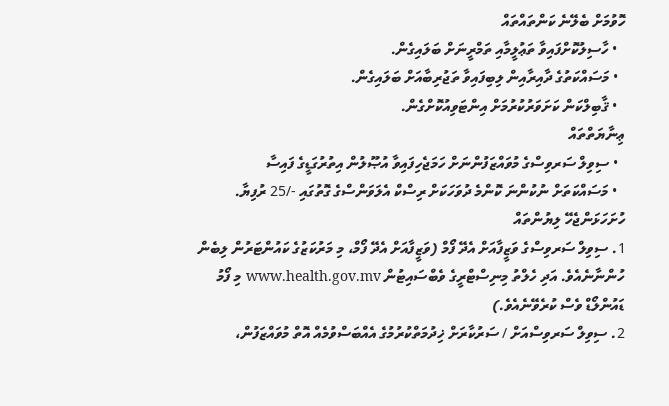ހޮވުމަށް ބެލޭނެ ކަންތައްތައް
  • ހާސިލުކޮށްފައިވާ ތަޢުލީމާއި ތަމްރީނަށް ބަލައިގެން.
  • މަސައްކަތުގެ ދާއިރާއިން ލިބިފައިވާ ތަޖުރިބާއަށް ބަލައިގެން.
  • ޤާބިލްކަން ކަށަވަރުކުރުމަށް އިންޓަވިއުކޮށްގެން.
ޢިނާޔަތްތައް
  • ސިވިލް ސަރވިސްގެ މުވައްޒަފުންނަށް ހަމަޖެހިފައިވާ އުޞޫލުން އިތުރުގަޑީގެ ފައިސާ
  • މަސައްކަތަށް ނުކުންނަ ކޮންމެ ދުވަހަކަށް ރިސްކް އެލަވަންސްގެ ގޮތުގައި -/25 ރުފިޔާ.
ހުށަހަޅަންޖެހޭ ލިޔުންތައް
1. ސިވިލް ސަރވިސްގެ ވަޒީފާއަށް އެދޭ ފޯމް (ވަޒީފާއަށް އެދޭ ފޯމް، މި މަރުކަޒުގެ ކައުންޓަރުން ލިބެން ހުންނާނެއެވެ. އަދި ހެލްތު މިނިސްޓްރީގެ ވެބްސައިޓުން www.health.gov.mv މި ފޯމު ޑައުންލޯޑް ވެސް ކުރެވޭނެއެވެ.)
2. ސިވިލް ސަރވިސްއަށް / ސަރުކާރަށް ޚިދުމަތްކުރުމުގެ އެއްބަސްވުމެއް އޮތް މުވައްޒަފުން،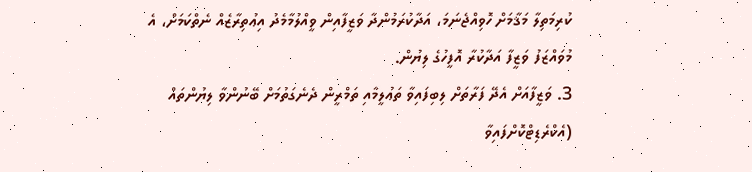ކުރިމަތިލާ މަޤާމަށް ހޮވިއްޖެނަމަ، އަދާކުރަމުންދާ ވަޒީފާއިން ވީއްލުމާމެދު އިޢުތިރާޒެއް ނެތްކަމަށް، އެ މުވައްޒަފު ވަޒީފާ އަދާކުރާ އޮފީހުގެ ލިޔުން.
3. ވަޒީފާއަށް އެދޭ ފަރާތަށް ލިބިފައިވާ ތަޢުލީމާއި ތަމްރީން ދެނެގަތުމަށް ބޭނުންވާ ލިޔުންތައް (އެކްރެޑިޓްކޮށްފައިވާ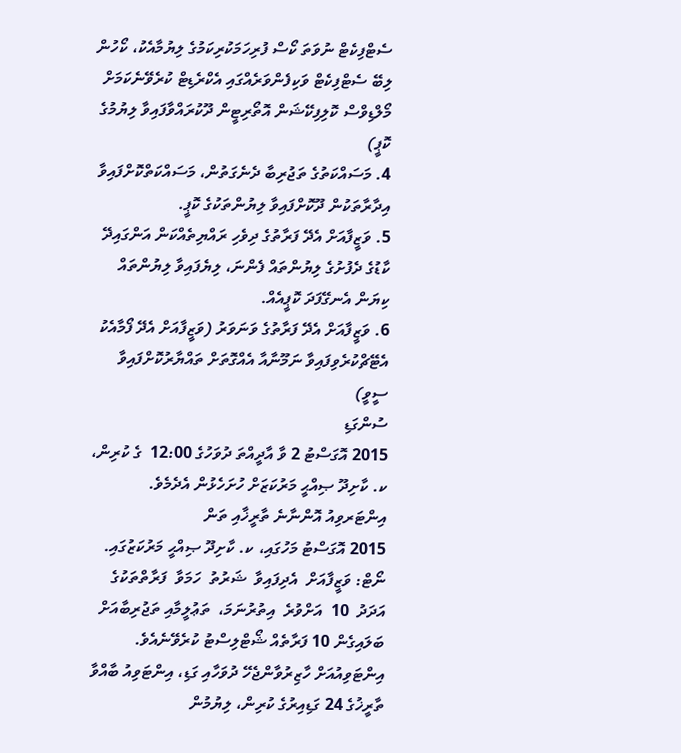ސެޓްފިކެޓް ނުވަތަ ކޯސް ފުރިހަމަކުރިކަމުގެ ލިޔުމާއެކު، ކޯހުން ލިބޭ ސެޓްފިކެޓް ވަކިފެންވަރެއްގައި އެކްރެޑިޓް ކުރެވޭނެކަމަށް މޯލްޑިވްސް ކޮލިފިކޭޝަން އޮތޯރިޓީން ދޫކުރައްވާފައިވާ ލިޔުމުގެ ކޮޕީ)
4. މަސައްކަތުގެ ތަޖުރިބާ ދެނެގަތުން، މަސައްކަތްކޮށްފައިވާ އިދާރާތަކުން ދޫކޮށްފައިވާ ލިޔުންތަކުގެ ކޮޕީ.
5. ވަޒީފާއަށް އެދޭ ފަރާތުގެ ދިވެހި ރައްޔިތެއްކަން އަންގައިދޭ ކާޑުގެ ދެފުށުގެ ލިޔުންތައް ފެންނަ، ލިޔެފައިވާ ލިޔުންތައް ކިޔަން އެނގޭފަދަ ކޮޕީއެއް.
6. ވަޒީފާއަށް އެދޭ ފަރާތުގެ ވަނަވަރު (ވަޒީފާއަށް އެދޭ ފޯމާއެކު އެޓޭޗްކުރެވިފައިވާ ނަމޫނާއާ އެއްގޮތަށް ތައްޔާރުކޮށްފައިވާ ސީވީ)
ސުންގަޑި
2015 އޮގަސްޓު 2 ވާ އާދީއްތަ ދުވަހުގެ 12:00  ގެ ކުރިން، ކ. ކާށިދޫ ޞިއްޙީ މަރުކަޒަށް ހުށަހެޅުން އެދެމެވެ.
އިންޓަރވިއު އޮންނާނެ ތާރީޚާއި ތަން
2015 އޮގަސްޓު މަހުގައި، ކ. ކާށިދޫ ޞިއްޙީ މަރުކަޒުގައި.
ނޯޓް: ވަޒީފާއަށް  އެދިފައިވާ  ޝަރުތު  ހަމަވާ  ފަރާތްތަކުގެ  އަދަދު  10  އަށްވުރެ  އިތުރުނަމަ،  ތަޢުލީމާއި ތަޖުރިބާއަށް ބަލައިގެން 10 ފަރާތެއް ޝޯޓްލިސްޓު ކުރެވޭނެއެވެ. އިންޓަވިއުއަށް ހާޒިރުވާންޖެހޭ ދުވަހާއި ގަޑި، އިންޓަވިއު ބާއްވާ ތާރީޚުގެ 24 ގަޑިއިރުގެ ކުރިން، ލިޔުމުން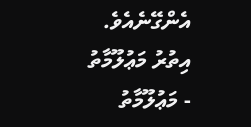އެންގޭނެއެވެ.
އިތުރު މަޢުލޫމާތު
- މަޢުލޫމާތު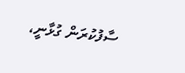ސާފުކުރަން ގުޅާނީ،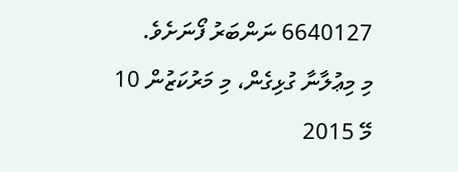6640127 ނަންބަރު ފޯނަށެވެ.
މި މިޢުލާނާ ގުޅިގެން، މި މަރުކަޒުން 10 މޭ 2015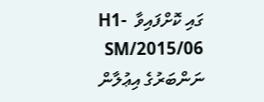ގައި ކޮށްފައިވާ  H1-SM/2015/06 ނަންބަރުގެ އިޢުލާން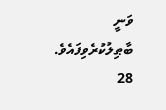ވަނީ ބާޠިލުކުރެވިފައެވެ.
28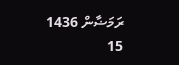ރަމަޟާން 1436
15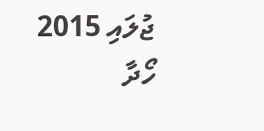ޖުލައި 2015
ހޯދާ